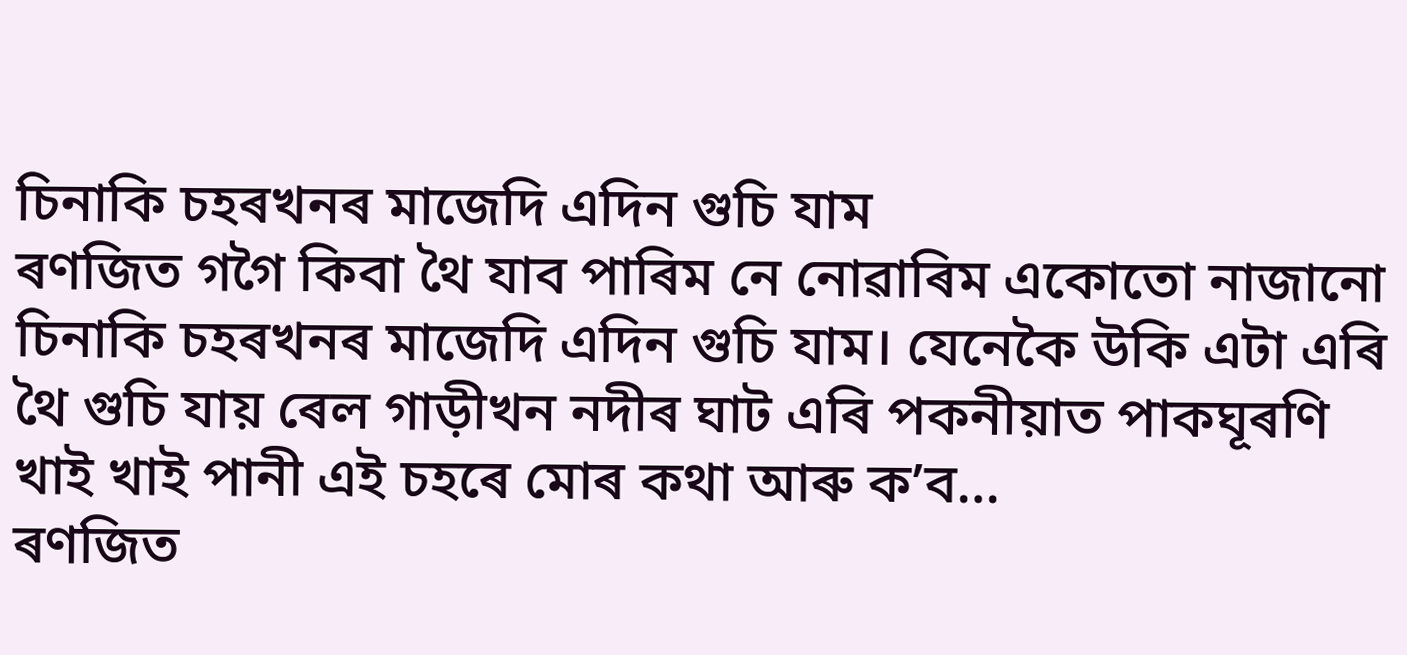চিনাকি চহৰখনৰ মাজেদি এদিন গুচি যাম
ৰণজিত গগৈ কিবা থৈ যাব পাৰিম নে নোৱাৰিম একোতো নাজানো চিনাকি চহৰখনৰ মাজেদি এদিন গুচি যাম। যেনেকৈ উকি এটা এৰি থৈ গুচি যায় ৰেল গাড়ীখন নদীৰ ঘাট এৰি পকনীয়াত পাকঘূৰণি খাই খাই পানী এই চহৰে মোৰ কথা আৰু ক’ব…
ৰণজিত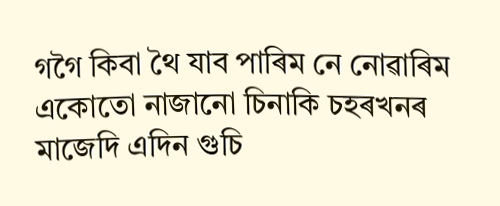গগৈ কিবা থৈ যাব পাৰিম নে নোৱাৰিম একোতো নাজানো চিনাকি চহৰখনৰ মাজেদি এদিন গুচি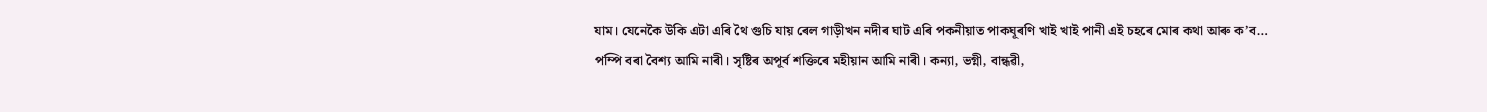যাম। যেনেকৈ উকি এটা এৰি থৈ গুচি যায় ৰেল গাড়ীখন নদীৰ ঘাট এৰি পকনীয়াত পাকঘূৰণি খাই খাই পানী এই চহৰে মোৰ কথা আৰু ক’ব…
পম্পি বৰা বৈশ্য আমি নাৰী। সৃষ্টিৰ অপূৰ্ব শক্তিৰে মহীয়ান আমি নাৰী। কন্যা, ভগ্নী, বান্ধৱী,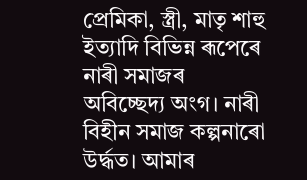প্ৰেমিকা, স্ত্ৰী, মাতৃ শাহু ইত্যাদি বিভিন্ন ৰূপেৰে নাৰী সমাজৰ অবিচ্ছেদ্য অংগ। নাৰী বিহীন সমাজ কল্পনাৰো উৰ্দ্ধত। আমাৰ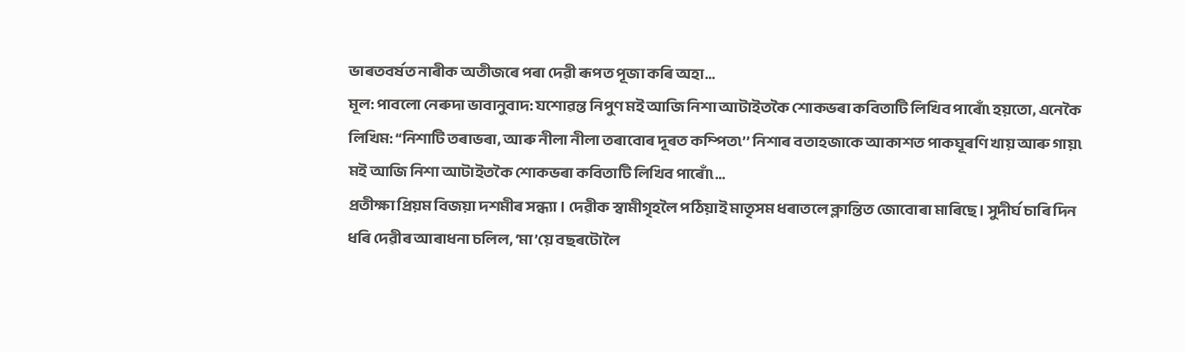ভাৰতবৰ্ষত নাৰীক অতীজৰে পৰা দেৱী ৰূপত পূজা কৰি অহা…
মূল: পাবলো নেৰুদা ভাবানুবাদ: যশোৱন্ত নিপুণ মই আজি নিশা আটাইতকৈ শোকভৰা কবিতাটি লিখিব পাৰোঁ৷ হয়তো, এনেকৈ লিখিম: “নিশাটি তৰাভৰা, আৰু নীলা নীলা তৰাবোৰ দূৰত কম্পিত৷’’ নিশাৰ বতাহজাকে আকাশত পাকঘূৰণি খায় আৰু গায়৷ মই আজি নিশা আটাইতকৈ শোকভৰা কবিতাটি লিখিব পাৰোঁ৷…
প্ৰতীক্ষা প্ৰিয়ম বিজয়া দশমীৰ সন্ধ্যা। দেৱীক স্বামীগৃহলৈ পঠিয়াই মাতৃসম ধৰাতলে ক্লান্তিত জোবোৰা মাৰিছে। সুদীৰ্ঘ চাৰি দিন ধৰি দেৱীৰ আৰাধনা চলিল, ‘মা’য়ে বছৰটোলৈ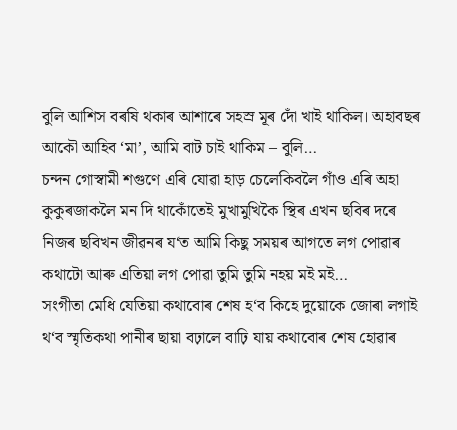বুলি আশিস বৰষি থকাৰ আশাৰে সহস্ৰ মূৰ দোঁ খাই থাকিল। অহাবছৰ আকৌ আহিব ‘মা’, আমি বাট চাই থাকিম – বুলি…
চন্দন গোস্বামী শগুণে এৰি যোৱা হাড় চেলেকিবলৈ গাঁও এৰি অহা কুকুৰজাকলৈ মন দি থাকোঁতেই মুখামুখিকৈ স্থিৰ এখন ছবিৰ দৰে নিজৰ ছবিখন জীৱনৰ য‘ত আমি কিছু সময়ৰ আগতে লগ পোৱাৰ কথাটো আৰু এতিয়া লগ পোৱা তুমি তুমি নহয় মই মই…
সংগীতা মেধি যেতিয়া কথাবোৰ শেষ হ‘ব কিহে দুয়োকে জোৰা লগাই থ‘ব স্মৃতিকথা পানীৰ ছায়া বঢ়ালে বাঢ়ি যায় কথাবোৰ শেষ হোৱাৰ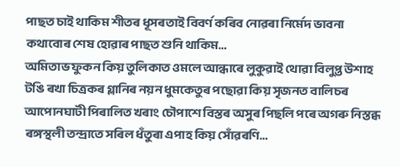পাছত চাই থাকিম শীতৰ ধূসৰতাই বিবৰ্ণ কৰিব নোৱৰা নিৰ্মেদ ভাবনা কথাবোৰ শেষ হোৱাৰ পাছত শুনি থাকিম…
অমিতাভ ফুকন কিয় তুলিকাত ওমলে আন্ধাৰে লুকুৱাই থোৱা বিলুপ্ত উশাহ টঙি ৰখা চিত্ৰকৰ গ্লানিৰ নয়ন ধুমকেতুৰ পছোৱা কিয় সৃজনত বালিচৰ আপোনঘাটী পিৰালিত খৰাং চৌপাশে বিস্তৰ অসুৰ পিছলি পৰে অগৰু নিস্তব্ধ ৰঙ্গস্থলী তন্দ্ৰাতে সৰিল ধঁতুৰা এপাহ কিয় সোঁৱৰণি…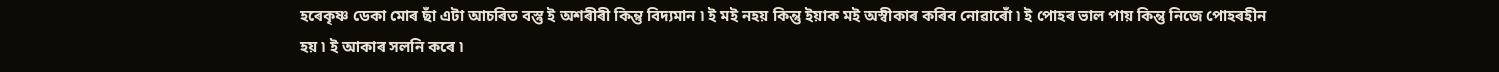হৰেকৃষ্ণ ডেকা মোৰ ছাঁ এটা আচৰিত বস্তু ই অশৰীৰী কিন্তু বিদ্যমান ৷ ই মই নহয় কিন্তু ইয়াক মই অস্বীকাৰ কৰিব নোৱাৰোঁ ৷ ই পোহৰ ভাল পায় কিন্তু নিজে পোহৰহীন হয় ৷ ই আকাৰ সলনি কৰে ৷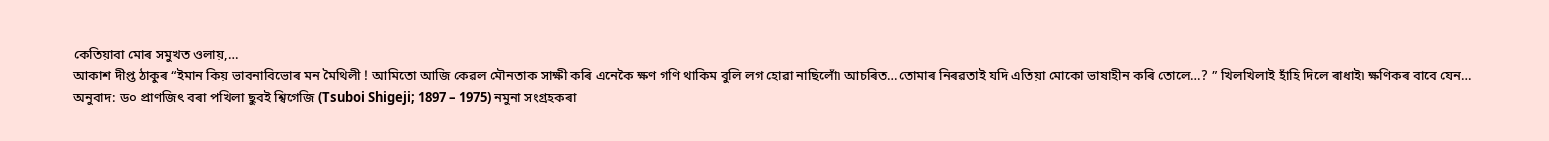কেতিয়াবা মোৰ সমুখত ওলায়,…
আকাশ দীপ্ত ঠাকুৰ “ইমান কিয় ভাবনাবিভোৰ মন মৈথিলী ! আমিতো আজি কেৱল মৌনতাক সাক্ষী কৰি এনেকৈ ক্ষণ গণি থাকিম বুলি লগ হোৱা নাছিলোঁ৷ আচৰিত…তোমাৰ নিৰৱতাই যদি এতিয়া মোকো ভাষাহীন কৰি তোলে…? ” খিলখিলাই হাঁহি দিলে ৰাধাই৷ ক্ষণিকৰ বাবে যেন…
অনুবাদ: ড০ প্ৰাণজিৎ বৰা পখিলা ছুবই শ্বিগেজি (Tsuboi Shigeji; 1897 – 1975) নমুনা সংগ্ৰহকৰা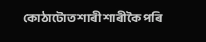কোঠাটোত শাৰী শাৰীকৈ পৰি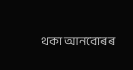থকা আনবোৰৰ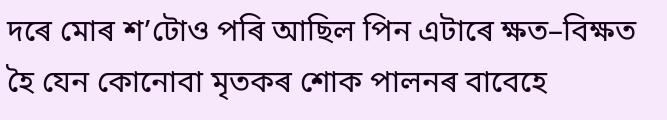দৰে মোৰ শ’টোও পৰি আছিল পিন এটাৰে ক্ষত–বিক্ষত হৈ যেন কোনোবা মৃতকৰ শোক পালনৰ বাবেহে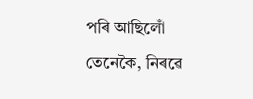পৰি আছিলোঁ তেনেকৈ, নিৰৱে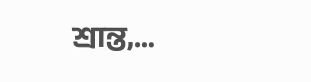শ্ৰান্ত,…